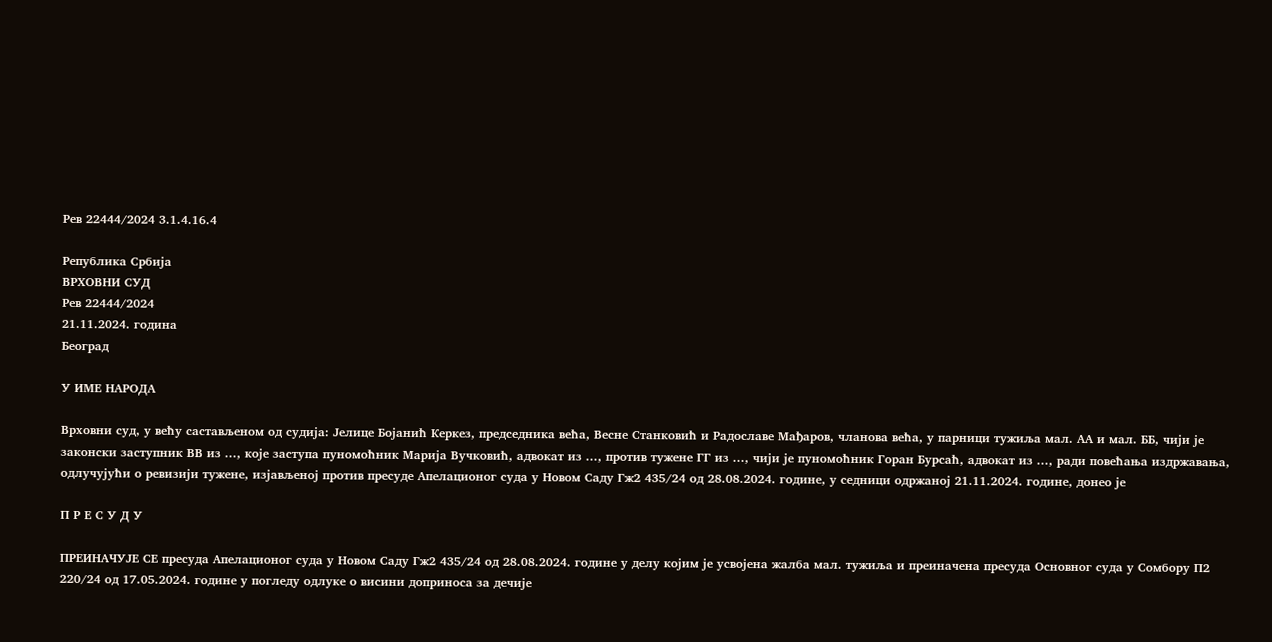Рев 22444/2024 3.1.4.16.4

Република Србија
ВРХОВНИ СУД
Рев 22444/2024
21.11.2024. година
Београд

У ИМЕ НАРОДА

Врховни суд, у већу састављеном од судија: Јелице Бојанић Керкез, председника већа, Весне Станковић и Радославе Мађаров, чланова већа, у парници тужиља мал. АА и мал. ББ, чији је законски заступник ВВ из ..., које заступа пуномоћник Марија Вучковић, адвокат из ..., против тужене ГГ из ..., чији је пуномоћник Горан Бурсаћ, адвокат из ..., ради повећања издржавања, одлучујући о ревизији тужене, изјављеној против пресуде Апелационог суда у Новом Саду Гж2 435/24 од 28.08.2024. године, у седници одржаној 21.11.2024. године, донео је

П Р Е С У Д У

ПРЕИНАЧУЈЕ СЕ пресуда Апелационог суда у Новом Саду Гж2 435/24 од 28.08.2024. године у делу којим је усвојена жалба мал. тужиља и преиначена пресуда Основног суда у Сомбору П2 220/24 од 17.05.2024. године у погледу одлуке о висини доприноса за дечије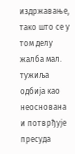издржавање, тако што се у том делу жалба мал. тужиља одбија као неоснована и потврђује пресуда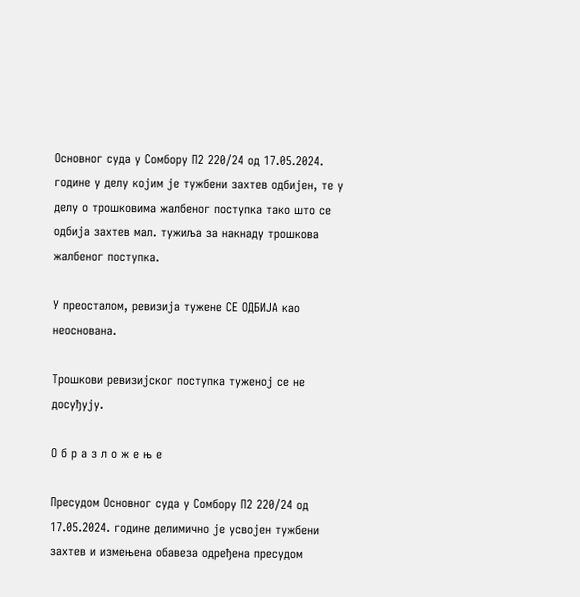Основног суда у Сомбору П2 220/24 од 17.05.2024. године у делу којим је тужбени захтев одбијен, те у делу о трошковима жалбеног поступка тако што се одбија захтев мал. тужиља за накнаду трошкова жалбеног поступка.

У преосталом, ревизија тужене СЕ ОДБИЈА као неоснована.

Трошкови ревизијског поступка туженој се не досуђују.

О б р а з л о ж е њ е

Пресудом Основног суда у Сомбору П2 220/24 од 17.05.2024. године делимично је усвојен тужбени захтев и измењена обавеза одређена пресудом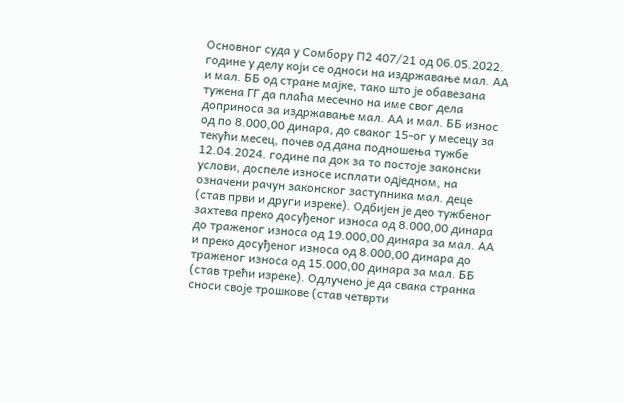Основног суда у Сомбору П2 407/21 од 06.05.2022. године у делу који се односи на издржавање мал. АА и мал. ББ од стране мајке, тако што је обавезана тужена ГГ да плаћа месечно на име свог дела доприноса за издржавање мал. АА и мал. ББ износ од по 8.000,00 динара, до сваког 15-ог у месецу за текући месец, почев од дана подношења тужбе 12.04.2024. године па док за то постоје законски услови, доспеле износе исплати одједном, на означени рачун законског заступника мал. деце (став први и други изреке). Одбијен је део тужбеног захтева преко досуђеног износа од 8.000,00 динара до траженог износа од 19.000,00 динара за мал. АА и преко досуђеног износа од 8.000,00 динара до траженог износа од 15.000,00 динара за мал. ББ (став трећи изреке). Одлучено је да свака странка сноси своје трошкове (став четврти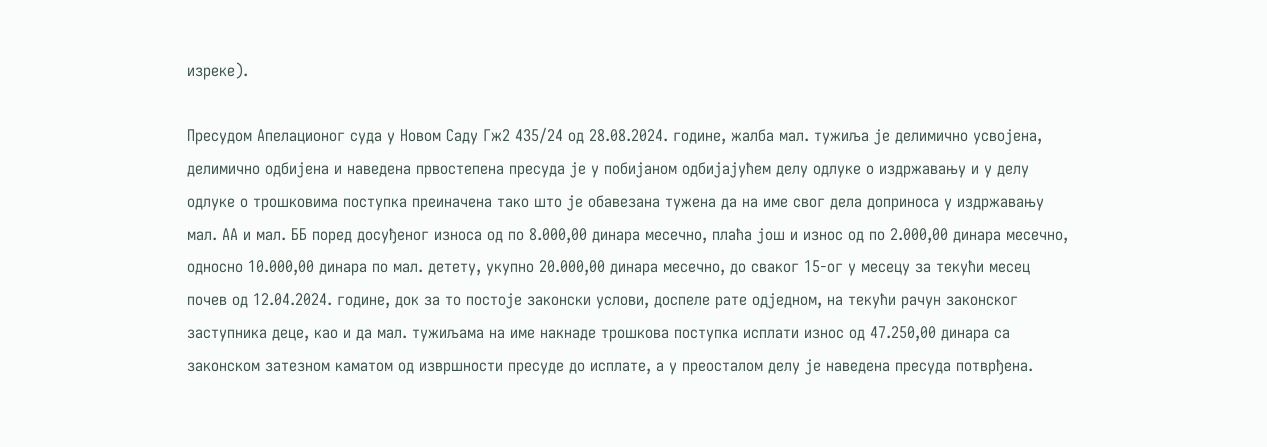изреке).

Пресудом Апелационог суда у Новом Саду Гж2 435/24 од 28.08.2024. године, жалба мал. тужиља је делимично усвојена, делимично одбијена и наведена првостепена пресуда је у побијаном одбијајућем делу одлуке о издржавању и у делу одлуке о трошковима поступка преиначена тако што је обавезана тужена да на име свог дела доприноса у издржавању мал. АА и мал. ББ поред досуђеног износа од по 8.000,00 динара месечно, плаћа још и износ од по 2.000,00 динара месечно, односно 10.000,00 динара по мал. детету, укупно 20.000,00 динара месечно, до сваког 15-ог у месецу за текући месец почев од 12.04.2024. године, док за то постоје законски услови, доспеле рате одједном, на текући рачун законског заступника деце, као и да мал. тужиљама на име накнаде трошкова поступка исплати износ од 47.250,00 динара са законском затезном каматом од извршности пресуде до исплате, а у преосталом делу је наведена пресуда потврђена.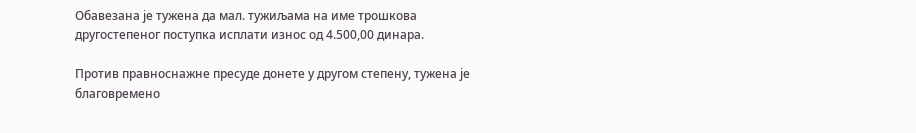Обавезана је тужена да мал. тужиљама на име трошкова другостепеног поступка исплати износ од 4.500,00 динара.

Против правноснажне пресуде донете у другом степену, тужена је благовремено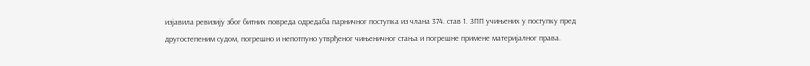изјавила ревизију због битних повреда одредаба парничног поступка из члана 374. став 1. ЗПП учињених у поступку пред другостепеним судом, погрешно и непотпуно утврђеног чињеничног стања и погрешне примене материјалног права.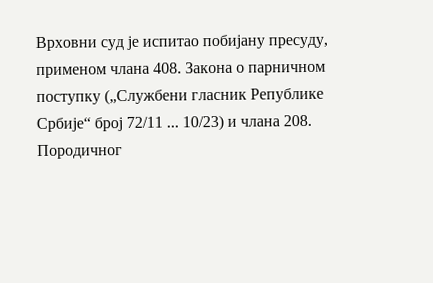Врховни суд је испитао побијану пресуду, применом члана 408. Закона о парничном поступку („Службени гласник Републике Србије“ број 72/11 ... 10/23) и члана 208. Породичног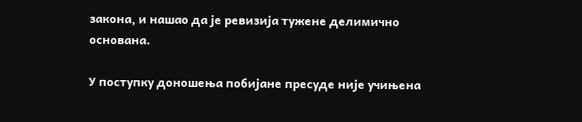закона, и нашао да је ревизија тужене делимично основана.

У поступку доношења побијане пресуде није учињена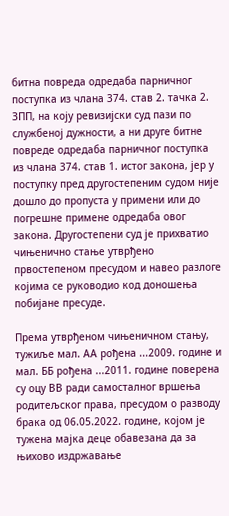битна повреда одредаба парничног поступка из члана 374. став 2. тачка 2. ЗПП, на коју ревизијски суд пази по службеној дужности, а ни друге битне повреде одредаба парничног поступка из члана 374. став 1. истог закона, јер у поступку пред другостепеним судом није дошло до пропуста у примени или до погрешне примене одредаба овог закона. Другостепени суд је прихватио чињенично стање утврђено првостепеном пресудом и навео разлоге којима се руководио код доношења побијане пресуде.

Према утврђеном чињеничном стању, тужиље мал. АА рођена ...2009. године и мал. ББ рођена ...2011. године поверена су оцу ВВ ради самосталног вршења родитељског права, пресудом о разводу брака од 06.05.2022. године, којом је тужена мајка деце обавезана да за њихово издржавање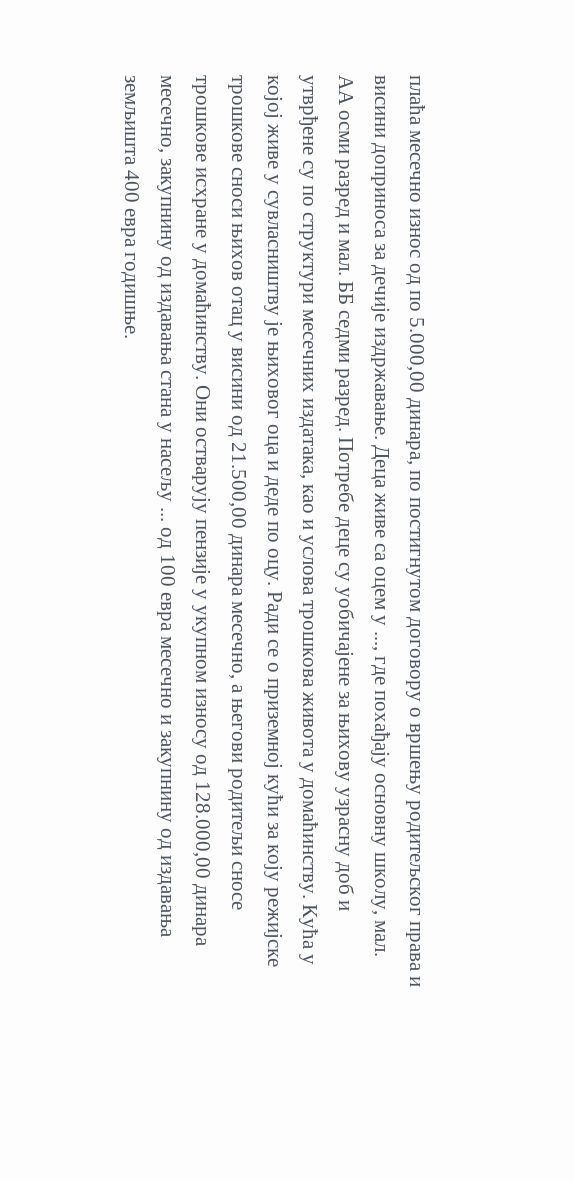плаћа месечно износ од по 5.000,00 динара, по постигнутом договору о вршењу родитељског права и висини доприноса за дечије издржавање. Деца живе са оцем у ..., где похађају основну школу, мал. АА осми разред и мал. ББ седми разред. Потребе деце су уобичајене за њихову узрасну доб и утврђене су по структури месечних издатака, као и услова трошкова живота у домаћинству. Кућа у којој живе у сувласништву је њиховог оца и деде по оцу. Ради се о приземној кући за коју режијске трошкове сноси њихов отац у висини од 21.500,00 динара месечно, а његови родитељи сносе трошкове исхране у домаћинству. Они остварују пензије у укупном износу од 128.000,00 динара месечно, закупнину од издавања стана у насељу ... од 100 евра месечно и закупнину од издавања земљишта 400 евра годишње.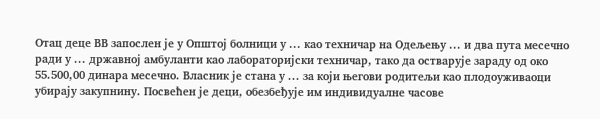Отац деце ВВ запослен је у Општој болници у ... као техничар на Одељењу ... и два пута месечно ради у ... државној амбуланти као лабораторијски техничар, тако да остварује зараду од око 55.500,00 динара месечно. Власник је стана у ... за који његови родитељи као плодоуживаоци убирају закупнину. Посвећен је деци, обезбеђује им индивидуалне часове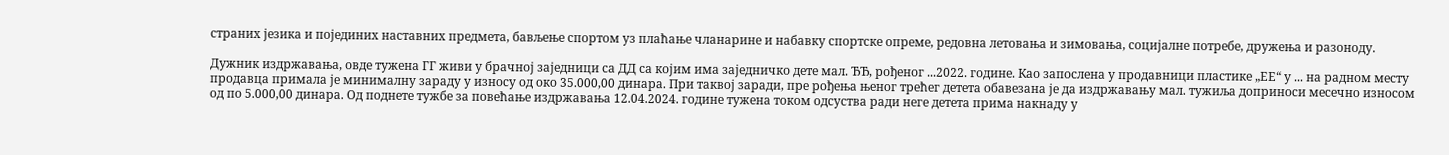страних језика и појединих наставних предмета, бављење спортом уз плаћање чланарине и набавку спортске опреме, редовна летовања и зимовања, социјалне потребе, дружења и разоноду.

Дужник издржавања, овде тужена ГГ живи у брачној заједници са ДД са којим има заједничко дете мал. ЂЂ, рођеног ...2022. године. Као запослена у продавници пластике „ЕЕ“ у ... на радном месту продавца примала је минималну зараду у износу од око 35.000,00 динара. При таквој заради, пре рођења њеног трећег детета обавезана је да издржавању мал. тужиља доприноси месечно износом од по 5.000,00 динара. Од поднете тужбе за повећање издржавања 12.04.2024. године тужена током одсуства ради неге детета прима накнаду у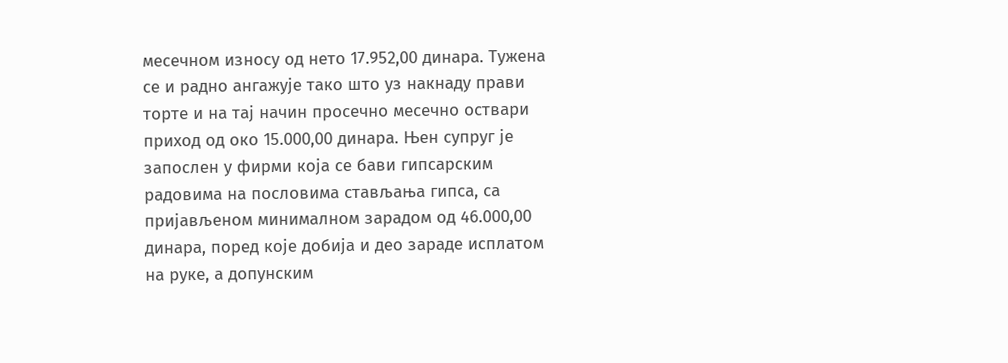месечном износу од нето 17.952,00 динара. Тужена се и радно ангажује тако што уз накнаду прави торте и на тај начин просечно месечно оствари приход од око 15.000,00 динара. Њен супруг је запослен у фирми која се бави гипсарским радовима на пословима стављања гипса, са пријављеном минималном зарадом од 46.000,00 динара, поред које добија и део зараде исплатом на руке, а допунским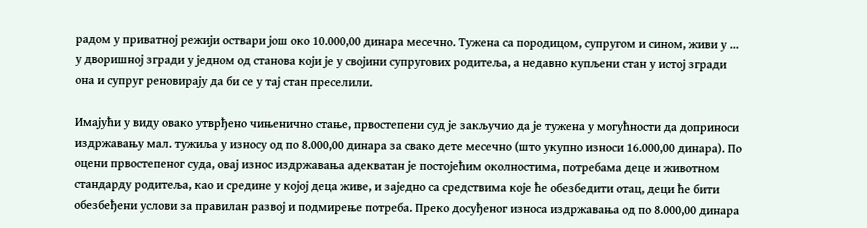радом у приватној режији оствари још око 10.000,00 динара месечно. Тужена са породицом, супругом и сином, живи у ... у дворишној згради у једном од станова који је у својини супругових родитеља, а недавно купљени стан у истој згради она и супруг реновирају да би се у тај стан преселили.

Имајући у виду овако утврђено чињенично стање, првостепени суд је закључио да је тужена у могућности да доприноси издржавању мал. тужиља у износу од по 8.000,00 динара за свако дете месечно (што укупно износи 16.000,00 динара). По оцени првостепеног суда, овај износ издржавања адекватан је постојећим околностима, потребама деце и животном стандарду родитеља, као и средине у којој деца живе, и заједно са средствима које ће обезбедити отац, деци ће бити обезбеђени услови за правилан развој и подмирење потреба. Преко досуђеног износа издржавања од по 8.000,00 динара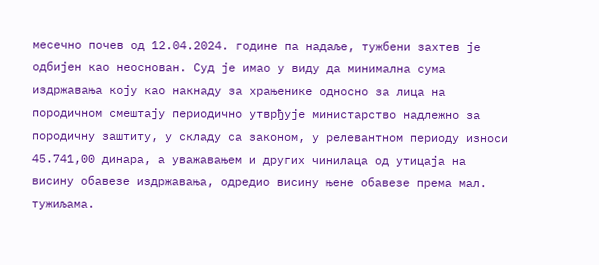месечно почев од 12.04.2024. године па надаље, тужбени захтев је одбијен као неоснован. Суд је имао у виду да минимална сума издржавања коју као накнаду за храњенике односно за лица на породичном смештају периодично утврђује министарство надлежно за породичну заштиту, у складу са законом, у релевантном периоду износи 45.741,00 динара, а уважавањем и других чинилаца од утицаја на висину обавезе издржавања, одредио висину њене обавезе према мал. тужиљама.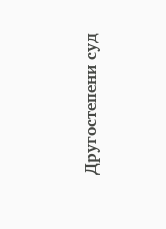Другостепени суд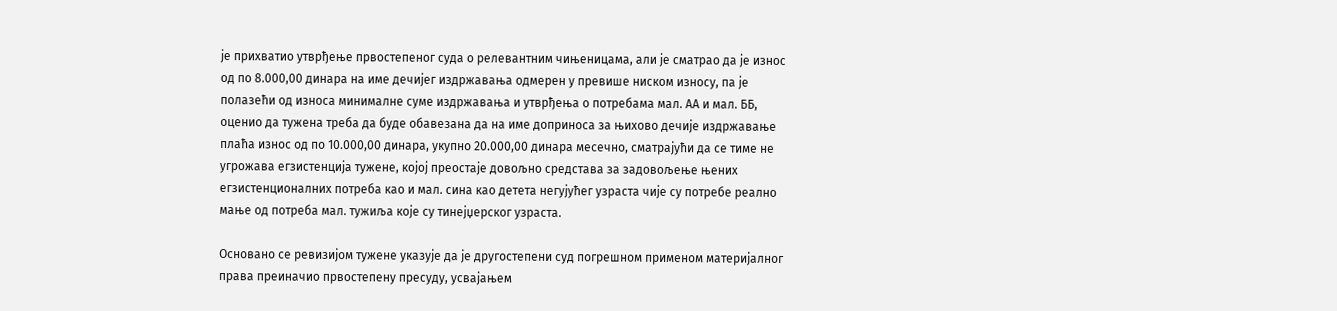је прихватио утврђење првостепеног суда о релевантним чињеницама, али је сматрао да је износ од по 8.000,00 динара на име дечијег издржавања одмерен у превише ниском износу, па је полазећи од износа минималне суме издржавања и утврђења о потребама мал. АА и мал. ББ, оценио да тужена треба да буде обавезана да на име доприноса за њихово дечије издржавање плаћа износ од по 10.000,00 динара, укупно 20.000,00 динара месечно, сматрајући да се тиме не угрожава егзистенција тужене, којој преостаје довољно средстава за задовољење њених егзистенционалних потреба као и мал. сина као детета негујућег узраста чије су потребе реално мање од потреба мал. тужиља које су тинејџерског узраста.

Основано се ревизијом тужене указује да је другостепени суд погрешном применом материјалног права преиначио првостепену пресуду, усвајањем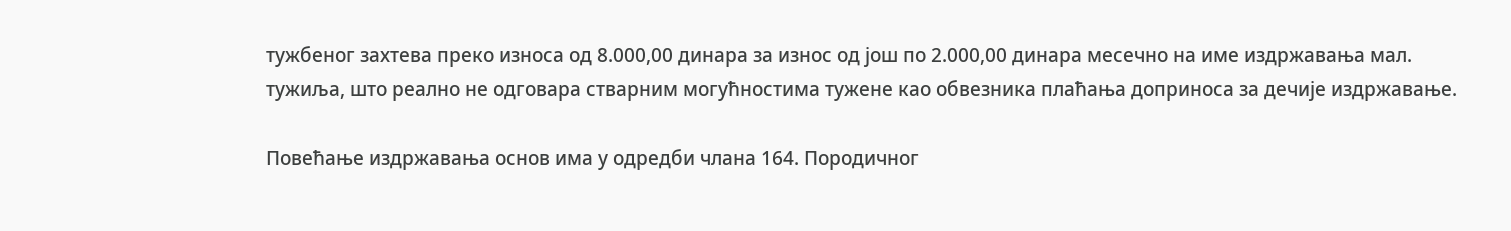тужбеног захтева преко износа од 8.000,00 динара за износ од још по 2.000,00 динара месечно на име издржавања мал. тужиља, што реално не одговара стварним могућностима тужене као обвезника плаћања доприноса за дечије издржавање.

Повећање издржавања основ има у одредби члана 164. Породичног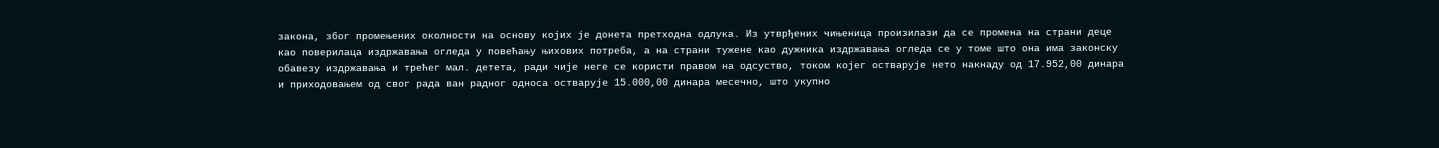закона, због промењених околности на основу којих је донета претходна одлука. Из утврђених чињеница произилази да се промена на страни деце као поверилаца издржавања огледа у повећању њихових потреба, а на страни тужене као дужника издржавања огледа се у томе што она има законску обавезу издржавања и трећег мал. детета, ради чије неге се користи правом на одсуство, током којег остварује нето накнаду од 17.952,00 динара и приходовањем од свог рада ван радног односа остварује 15.000,00 динара месечно, што укупно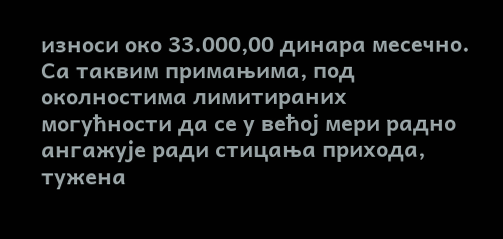износи око 33.000,00 динара месечно. Са таквим примањима, под околностима лимитираних могућности да се у већој мери радно ангажује ради стицања прихода, тужена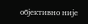објективно није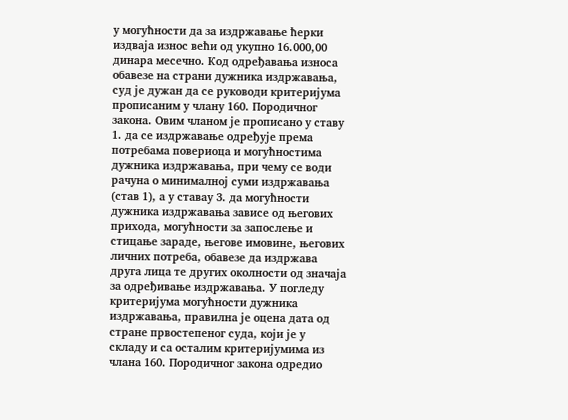у могућности да за издржавање ћерки издваја износ већи од укупно 16.000,00 динара месечно. Код одређавања износа обавезе на страни дужника издржавања, суд је дужан да се руководи критеријума прописаним у члану 160. Породичног закона. Овим чланом је прописано у ставу 1. да се издржавање одређује према потребама повериоца и могућностима дужника издржавања, при чему се води рачуна о минималној суми издржавања (став 1), а у ставау 3. да могућности дужника издржавања зависе од његових прихода, могућности за запослење и стицање зараде, његове имовине, његових личних потреба, обавезе да издржава друга лица те других околности од значаја за одређивање издржавања. У погледу критеријума могућности дужника издржавања, правилна је оцена дата од стране првостепеног суда, који је у складу и са осталим критеријумима из члана 160. Породичног закона одредио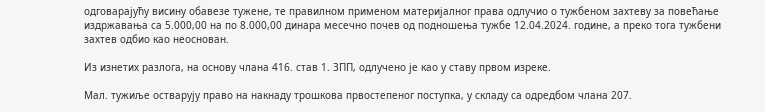одговарајућу висину обавезе тужене, те правилном применом материјалног права одлучио о тужбеном захтеву за повећање издржавања са 5.000,00 на по 8.000,00 динара месечно почев од подношења тужбе 12.04.2024. године, а преко тога тужбени захтев одбио као неоснован.

Из изнетих разлога, на основу члана 416. став 1. ЗПП, одлучено је као у ставу првом изреке.

Мал. тужиље остварују право на накнаду трошкова првостепеног поступка, у складу са одредбом члана 207.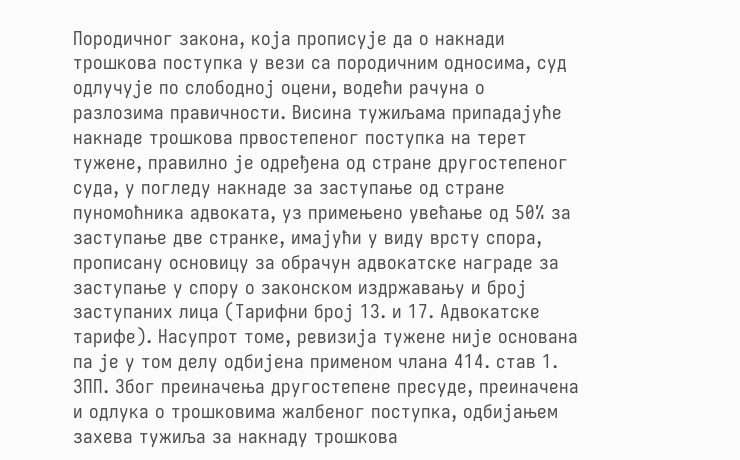Породичног закона, која прописује да о накнади трошкова поступка у вези са породичним односима, суд одлучује по слободној оцени, водећи рачуна о разлозима правичности. Висина тужиљама припадајуће накнаде трошкова првостепеног поступка на терет тужене, правилно је одређена од стране другостепеног суда, у погледу накнаде за заступање од стране пуномоћника адвоката, уз примењено увећање од 50% за заступање две странке, имајући у виду врсту спора, прописану основицу за обрачун адвокатске награде за заступање у спору о законском издржавању и број заступаних лица (Тарифни број 13. и 17. Адвокатске тарифе). Насупрот томе, ревизија тужене није основана па је у том делу одбијена применом члана 414. став 1. ЗПП. Због преиначења другостепене пресуде, преиначена и одлука о трошковима жалбеног поступка, одбијањем захева тужиља за накнаду трошкова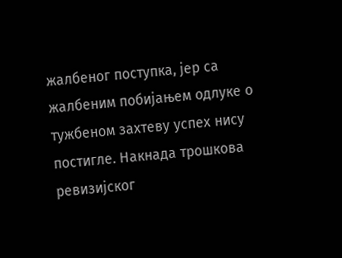жалбеног поступка, јер са жалбеним побијањем одлуке о тужбеном захтеву успех нису постигле. Накнада трошкова ревизијског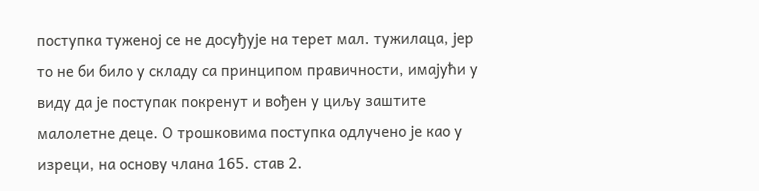поступка туженој се не досуђује на терет мал. тужилаца, јер то не би било у складу са принципом правичности, имајући у виду да је поступак покренут и вођен у циљу заштите малолетне деце. О трошковима поступка одлучено је као у изреци, на основу члана 165. став 2.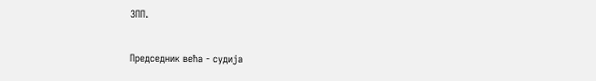ЗПП.

Председник већа - судија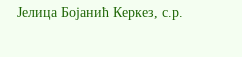Јелица Бојанић Керкез, с.р.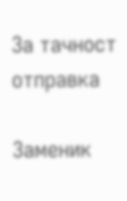За тачност отправка

Заменик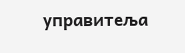управитеља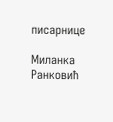писарнице

Миланка Ранковић